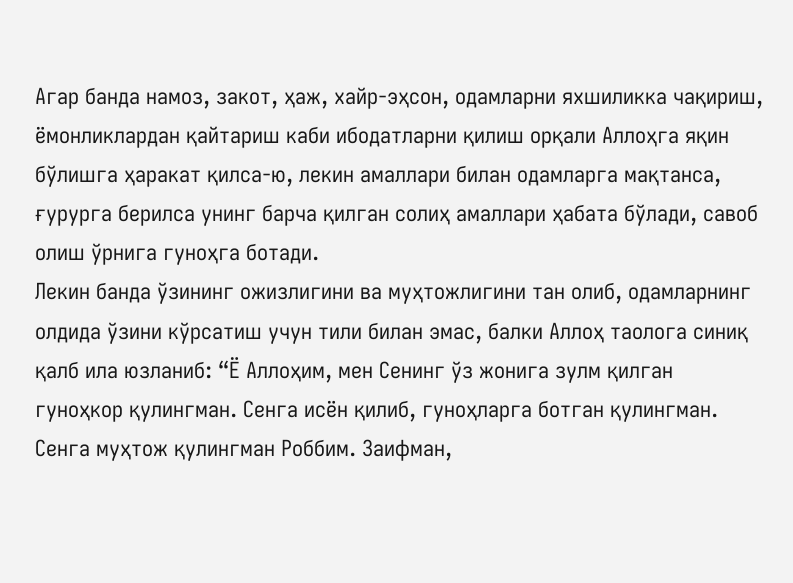Агар банда намоз, закот, ҳаж, хайр-эҳсон, одамларни яхшиликка чақириш, ёмонликлардан қайтариш каби ибодатларни қилиш орқали Аллоҳга яқин бўлишга ҳаракат қилса-ю, лекин амаллари билан одамларга мақтанса, ғурурга берилса унинг барча қилган солиҳ амаллари ҳабата бўлади, савоб олиш ўрнига гуноҳга ботади.
Лекин банда ўзининг ожизлигини ва муҳтожлигини тан олиб, одамларнинг олдида ўзини кўрсатиш учун тили билан эмас, балки Аллоҳ таолога синиқ қалб ила юзланиб: “Ё Аллоҳим, мен Сенинг ўз жонига зулм қилган гуноҳкор қулингман. Сенга исён қилиб, гуноҳларга ботган қулингман. Сенга муҳтож қулингман Роббим. Заифман,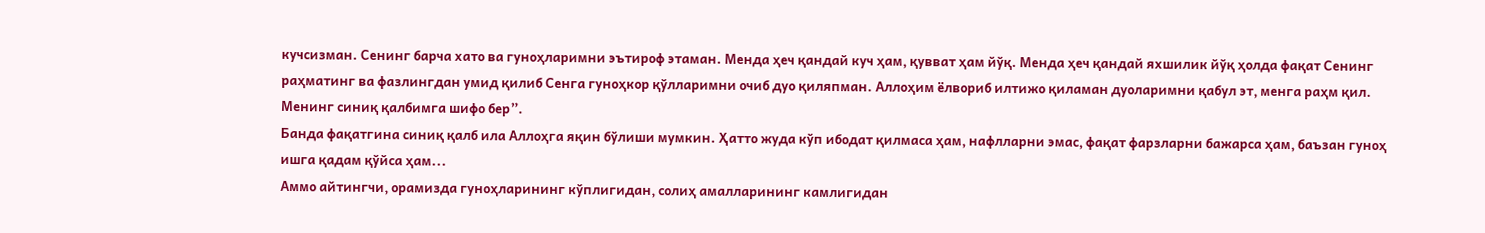кучсизман. Сенинг барча хато ва гуноҳларимни эътироф этаман. Менда ҳеч қандай куч ҳам, қувват ҳам йўқ. Менда ҳеч қандай яхшилик йўқ ҳолда фақат Сенинг раҳматинг ва фазлингдан умид қилиб Сенга гуноҳкор қўлларимни очиб дуо қиляпман. Аллоҳим ёлвориб илтижо қиламан дуоларимни қабул эт, менга раҳм қил. Менинг синиқ қалбимга шифо бер”.
Банда фақатгина синиқ қалб ила Аллоҳга яқин бўлиши мумкин. Ҳатто жуда кўп ибодат қилмаса ҳам, нафлларни эмас, фақат фарзларни бажарса ҳам, баъзан гуноҳ ишга қадам қўйса ҳам...
Аммо айтингчи, орамизда гуноҳларининг кўплигидан, солиҳ амалларининг камлигидан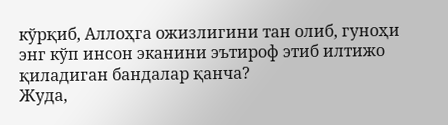кўрқиб, Аллоҳга ожизлигини тан олиб, гуноҳи энг кўп инсон эканини эътироф этиб илтижо қиладиган бандалар қанча?
Жуда,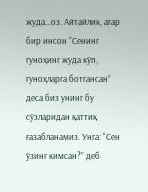жуда...оз. Айтайлик, агар бир инсон “Сенинг гуноҳинг жуда кўп, гуноҳларга ботгансан” деса биз унинг бу сўзларидан қаттиқ ғазабланамиз. Унга: “Сен ўзинг кимсан?” деб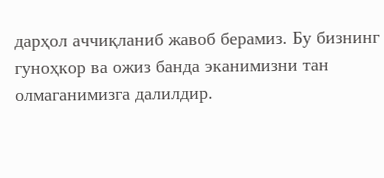дарҳол аччиқланиб жавоб берамиз. Бу бизнинг гуноҳкор ва ожиз банда эканимизни тан олмаганимизга далилдир.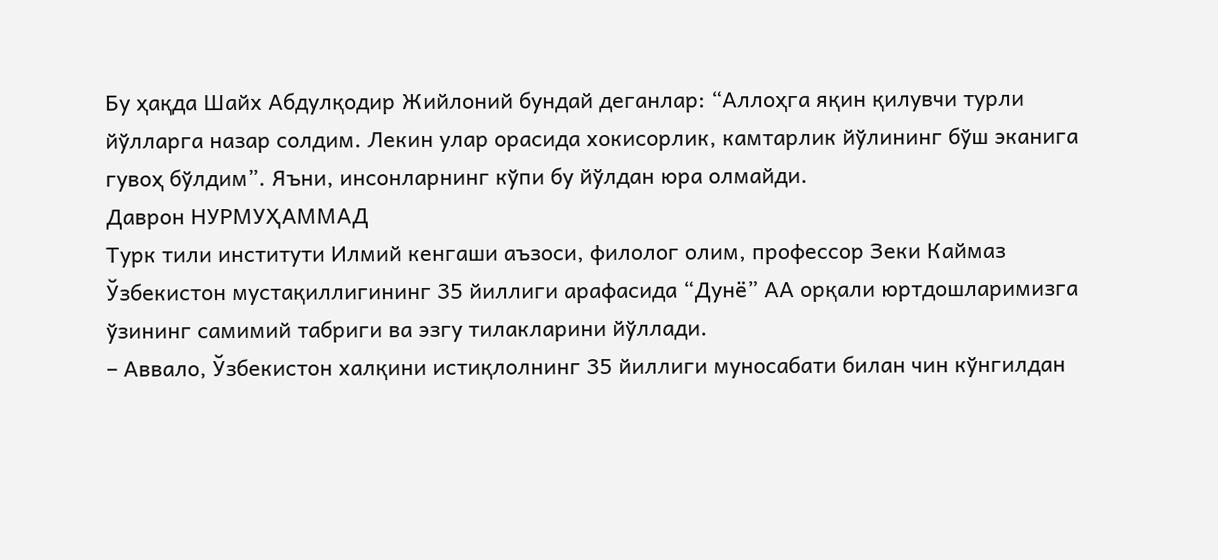Бу ҳақда Шайх Абдулқодир Жийлоний бундай деганлар: “Аллоҳга яқин қилувчи турли йўлларга назар солдим. Лекин улар орасида хокисорлик, камтарлик йўлининг бўш эканига гувоҳ бўлдим”. Яъни, инсонларнинг кўпи бу йўлдан юра олмайди.
Даврон НУРМУҲАММАД
Турк тили институти Илмий кенгаши аъзоси, филолог олим, профессор Зеки Каймаз Ўзбекистон мустақиллигининг 35 йиллиги арафасида “Дунё” АА орқали юртдошларимизга ўзининг самимий табриги ва эзгу тилакларини йўллади.
– Аввало, Ўзбекистон халқини истиқлолнинг 35 йиллиги муносабати билан чин кўнгилдан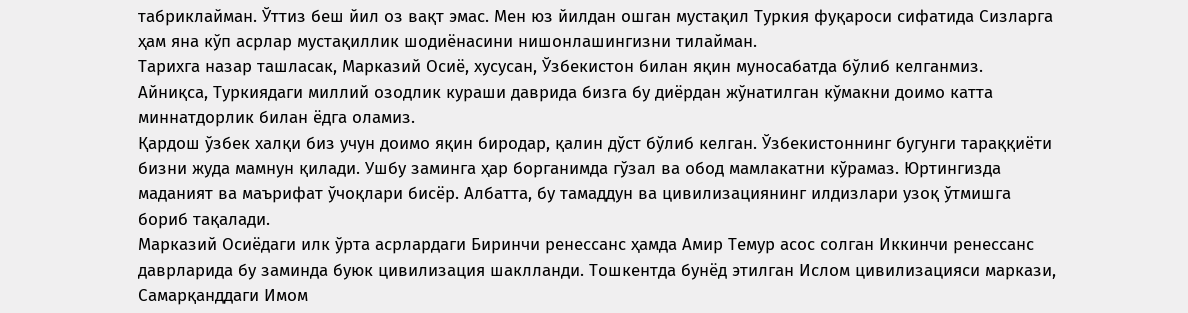табриклайман. Ўттиз беш йил оз вақт эмас. Мен юз йилдан ошган мустақил Туркия фуқароси сифатида Сизларга ҳам яна кўп асрлар мустақиллик шодиёнасини нишонлашингизни тилайман.
Тарихга назар ташласак, Марказий Осиё, хусусан, Ўзбекистон билан яқин муносабатда бўлиб келганмиз. Айниқса, Туркиядаги миллий озодлик кураши даврида бизга бу диёрдан жўнатилган кўмакни доимо катта миннатдорлик билан ёдга оламиз.
Қардош ўзбек халқи биз учун доимо яқин биродар, қалин дўст бўлиб келган. Ўзбекистоннинг бугунги тараққиёти бизни жуда мамнун қилади. Ушбу заминга ҳар борганимда гўзал ва обод мамлакатни кўрамаз. Юртингизда маданият ва маърифат ўчоқлари бисёр. Албатта, бу тамаддун ва цивилизациянинг илдизлари узоқ ўтмишга бориб тақалади.
Марказий Осиёдаги илк ўрта асрлардаги Биринчи ренессанс ҳамда Амир Темур асос солган Иккинчи ренессанс даврларида бу заминда буюк цивилизация шаклланди. Тошкентда бунёд этилган Ислом цивилизацияси маркази, Самарқанддаги Имом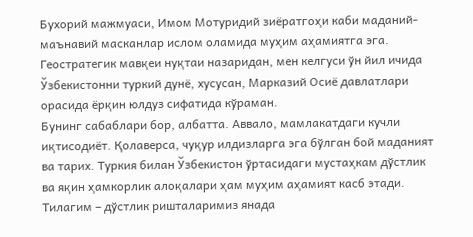Бухорий мажмуаси, Имом Мотуридий зиёратгоҳи каби маданий-маънавий масканлар ислом оламида муҳим аҳамиятга эга.
Геостратегик мавқеи нуқтаи назаридан, мен келгуси ўн йил ичида Ўзбекистонни туркий дунё, хусусан, Марказий Осиё давлатлари орасида ёрқин юлдуз сифатида кўраман.
Бунинг сабаблари бор, албатта. Аввало, мамлакатдаги кучли иқтисодиёт. Қолаверса, чуқур илдизларга эга бўлган бой маданият ва тарих. Туркия билан Ўзбекистон ўртасидаги мустаҳкам дўстлик ва яқин ҳамкорлик алоқалари ҳам муҳим аҳамият касб этади.
Тилагим – дўстлик ришталаримиз янада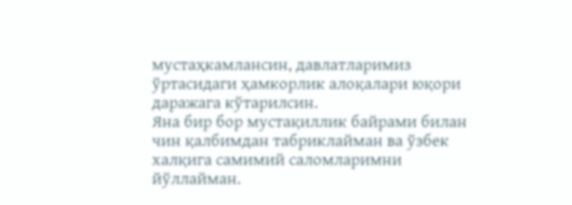мустаҳкамлансин, давлатларимиз ўртасидаги ҳамкорлик алоқалари юқори даражага кўтарилсин.
Яна бир бор мустақиллик байрами билан чин қалбимдан табриклайман ва ўзбек халқига самимий саломларимни йўллайман.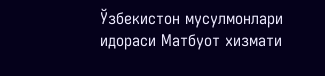Ўзбекистон мусулмонлари идораси Матбуот хизмати